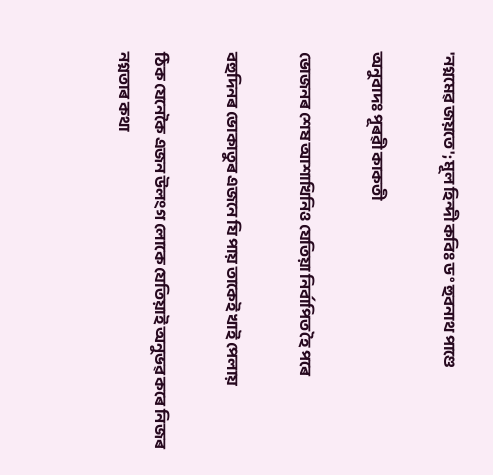'নগ্নমেৱ জয়তে'; মূল হিন্দী কবিঃ ড° হুবনাথ পাণ্ডে

অনুবাদঃ পূৰৱী কাকতী

ভোজনৰ শেষ আশাখিনিও যেতিয়া নিৰ্বাপিত হৈ পৰে

বহুদিনৰ ভোকাতুৰ এজনে যি পায় তাকেই খাই পেলায়

ঠিক যেনেকৈ এজন উলংগ লোকে যেতিয়াই অনুভৱ কৰে নিজৰ নগ্নতাৰ কথা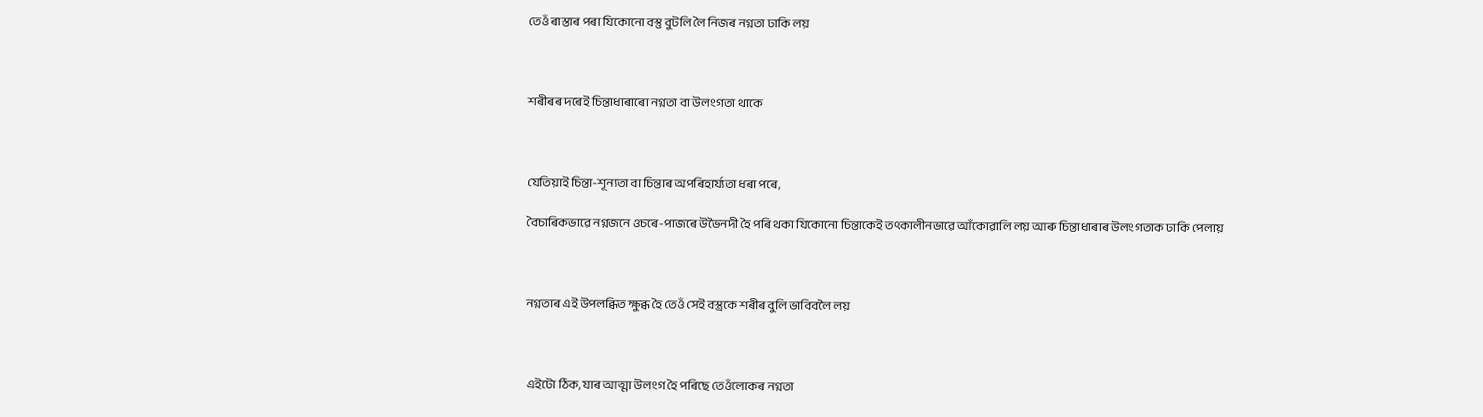তেওঁ ৰাস্তাৰ পৰা যিকোনো বস্তু বুটলি লৈ নিজৰ নগ্নতা ঢাকি লয়



শৰীৰৰ দৰেই চিন্তাধাৰাৰো নগ্নতা বা উলংগতা থাকে



যেতিয়াই চিন্তা-শূন্যতা বা চিন্তাৰ অপৰিহাৰ্য্যতা ধৰা পৰে,

বৈচাৰিকভাৱে নগ্নজনে ওচৰে-পাজৰে উভৈনদী হৈ পৰি থকা যিকোনো চিন্তাকেই তৎকালীনভাৱে আঁকোৱালি লয় আৰু চিন্তাধাৰাৰ উলংগতাক ঢাকি পেলায়



নগ্নতাৰ এই উপলব্ধিত ক্ষুব্ধ হৈ তেওঁ সেই বস্ত্ৰকে শৰীৰ বুলি ভাবিবলৈ লয়



এইটো ঠিক, যাৰ আত্মা উলংগ হৈ পৰিছে তেওঁলোকৰ নগ্নতা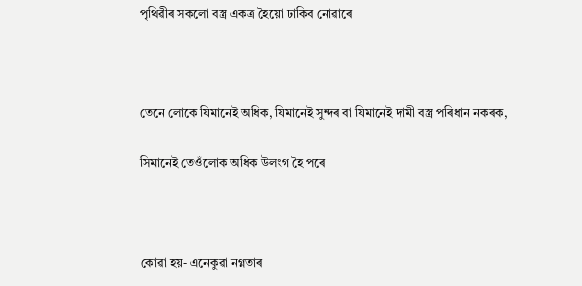পৃথিৱীৰ সকলো বস্ত্ৰ একত্ৰ হৈয়ো ঢাকিব নোৱাৰে



তেনে লোকে যিমানেই অধিক, যিমানেই সুন্দৰ বা যিমানেই দামী বস্ত্ৰ পৰিধান নকৰক,

সিমানেই তেওঁলোক অধিক উলংগ হৈ পৰে



কোৱা হয়- এনেকুৱা নগ্নতাৰ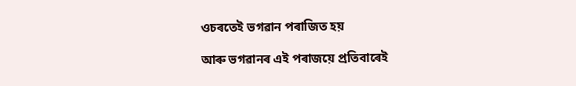ওচৰতেই ভগৱান পৰাজিত হয়

আৰু ভগৱানৰ এই পৰাজয়ে প্ৰতিবাৰেই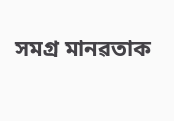সমগ্ৰ মানৱতাক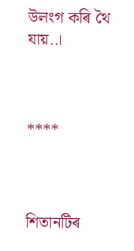উলংগ কৰি থৈ যায়..।



****



শিতানটিৰ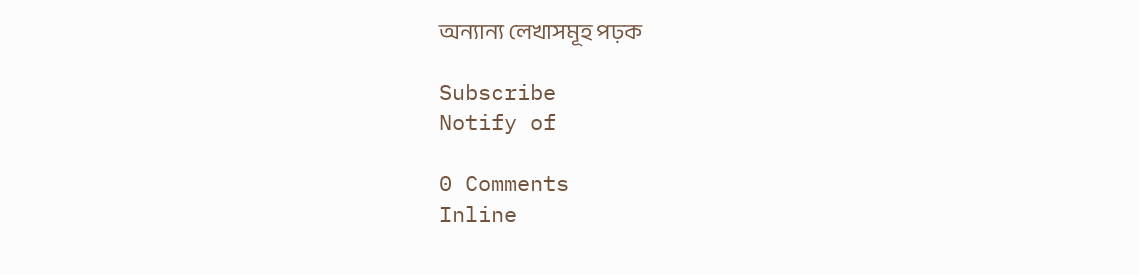অন্যান্য লেখাসমূহ পঢ়ক

Subscribe
Notify of

0 Comments
Inline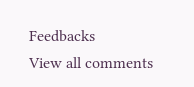Feedbacks
View all comments